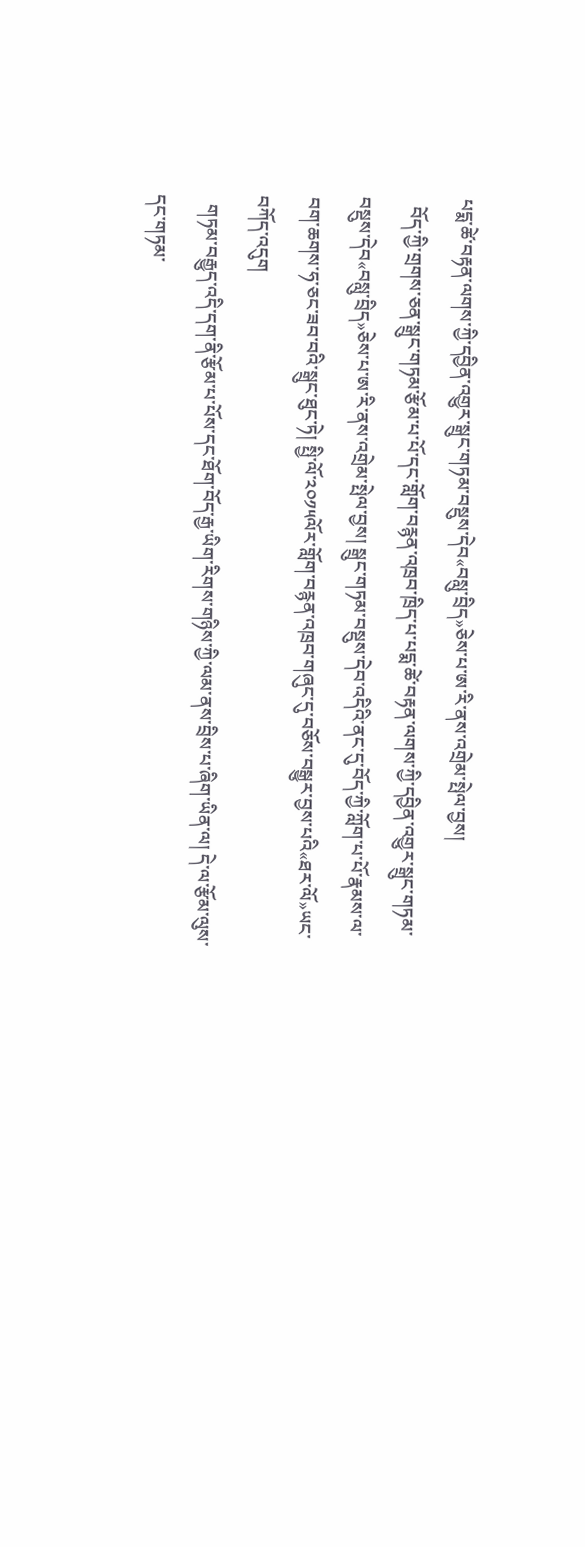པདྨ་ཚེ་བརྟན་ལགས་ཀྱི་དབྱིན་འགྱུར་སྒྲུང་གཏམ་བསྡུས་དེབ«བསླུ་བྲིད»ཅེས་པ་ཨ་རི་ནས་འགྲེམ་སྤེལ་བྱས།
  བོད་ཀྱི་གྲགས་ཅན་སྒྲུང་གཏམ་རྩོམ་པ་པོ་དང་གློག་བརྙན་འཁྲབ་ཁྲིད་པ་པདྨ་ཚེ་བརྟན་ལགས་ཀྱི་དབྱིན་འགྱུར་སྒྲུང་གཏམ་བསྡུས་དེབ«བསླུ་བྲིད»ཅེས་པ་ཨ་རི་ནས་འགྲེམ་སྤེལ་བྱས། སྒྲུང་གཏམ་བསྡུས་དེབ་འདིའི་ནང་དུ་བོད་ཀྱི་ཀློག་པ་པོ་རྣམས་ལ་བག་ཆགས་ཧ་ཅང་ཟབ་བའི་སྒྲུང་ཐུང་ཏེ། སྤྱི་ལོ་༢༠༡༥ལོར་གློག་བརྙན་འཁྲབ་གཞུང་དུ་བཅོས་བསྒྱུར་བྱས་པའི«ཐར་ལོ»ཡང་བཀོད་འདུག
  གཏམ་བརྒྱུད་འདི་དག་ནི་རྩོམ་པ་པོས་དང་ཐོག་བོད་རྒྱ་ཡིག་རིགས་གཉིས་ཀྱི་ལམ་ནས་བྲིས་པ་ཞིག་ཡིན་ལ། དེ་ལ་རྩོམ་ལུས་དང་གཏམ་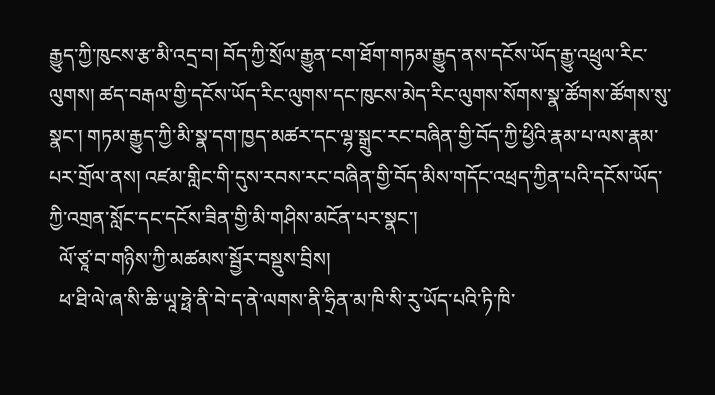རྒྱུད་ཀྱི་ཁུངས་རྩ་མི་འདྲ་བ། བོད་ཀྱི་སྲོལ་རྒྱུན་ངག་ཐོག་གཏམ་རྒྱུད་ནས་དངོས་ཡོད་རྒྱུ་འཕྲུལ་རིང་ལུགས། ཚད་བརྒལ་གྱི་དངོས་ཡོད་རིང་ལུགས་དང་ཁུངས་མེད་རིང་ལུགས་སོགས་སྣ་ཚོགས་ཚོགས་སུ་སྣང་། གཏམ་རྒྱུད་ཀྱི་མི་སྣ་དག་ཁྱད་མཚར་དང་ལྷ་སྒྲུང་རང་བཞིན་གྱི་བོད་ཀྱི་ཕྱིའི་རྣམ་པ་ལས་རྣམ་པར་གྲོལ་ནས། འཛམ་གླིང་གི་དུས་རབས་རང་བཞིན་གྱི་བོད་མིས་གདོང་འཕྲད་ཀྱིན་པའི་དངོས་ཡོད་ཀྱི་འགྲན་སློང་དང་དངོས་ཟིན་གྱི་མི་གཤིས་མངོན་པར་སྣང་།
  ལོ་ཙཱ་བ་གཉིས་ཀྱི་མཚམས་སྦྱོར་བསྡུས་བྲིས།
  ཕ་ཐི་ལེ་ཞ་སི་ཆི་ཡཱ་ཧྥེ་ནི་བེ་ད་ནེ་ལགས་ནི་ཧྲིན་མ་ཁི་སི་རུ་ཡོད་པའི་ཏི་ཁི་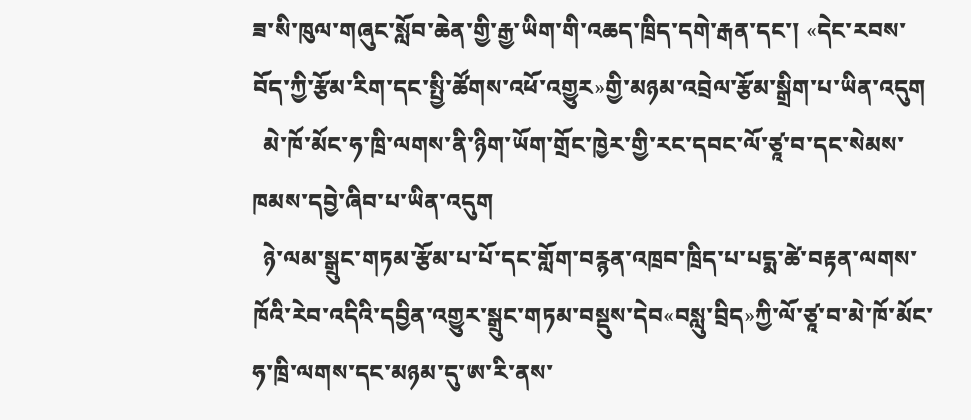ཟ་སི་ཁུལ་གཞུང་སློབ་ཆེན་གྱི་རྒྱ་ཡིག་གི་འཆད་ཁྲིད་དགེ་རྒན་དང་། «དེང་རབས་བོད་ཀྱི་རྩོམ་རིག་དང་སྤྱི་ཚོགས་འཕོ་འགྱུར»གྱི་མཉམ་འབྲེལ་རྩོམ་སྒྲིག་པ་ཡིན་འདུག
  མེ་ཁོ་མོང་ཧ་ཁྲི་ལགས་ནི་ཉིག་ཡོག་གྲོང་ཁྱེར་གྱི་རང་དབང་ལོ་ཙཱ་བ་དང་སེམས་ཁམས་དབྱེ་ཞིབ་པ་ཡིན་འདུག
  ཉེ་ལམ་སྒྲུང་གཏམ་རྩོམ་པ་པོ་དང་གློག་བརྙན་འཁྲབ་ཁྲིད་པ་པདྨ་ཚེ་བརྟན་ལགས་ཁོའི་རེབ་འདིའི་དབྱིན་འགྱུར་སྒྲུང་གཏམ་བསྡུས་དེབ«བསླུ་བྲིད»ཀྱི་ལོ་ཙཱ་བ་མེ་ཁོ་མོང་ཧ་ཁྲི་ལགས་དང་མཉམ་དུ་ཨ་རི་ནས་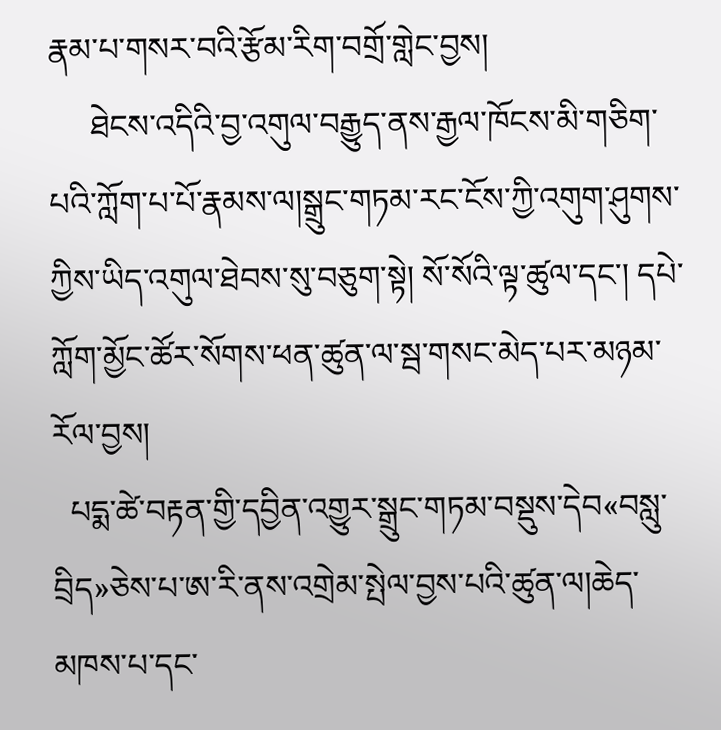རྣམ་པ་གསར་བའི་རྩོམ་རིག་བགྲོ་གླེང་བྱས།
     ཐེངས་འདིའི་བྱ་འགུལ་བརྒྱུད་ནས་རྒྱལ་ཁོངས་མི་གཅིག་པའི་ཀློག་པ་པོ་རྣམས་ལ།སྒྲུང་གཏམ་རང་ངོས་ཀྱི་འགུག་ཤུགས་ཀྱིས་ཡིད་འགུལ་ཐེབས་སུ་བཅུག་སྟེ། སོ་སོའི་ལྟ་ཚུལ་དང་། དཔེ་ཀློག་མྱོང་ཚོར་སོགས་ཕན་ཚུན་ལ་སྦ་གསང་མེད་པར་མཉམ་རོལ་བྱས།
  པདྨ་ཚེ་བརྟན་གྱི་དབྱིན་འགྱུར་སྒྲུང་གཏམ་བསྡུས་དེབ«བསླུ་བྲིད»ཅེས་པ་ཨ་རི་ནས་འགྲེམ་སྤེལ་བྱས་པའི་ཚུན་ལ།ཆེད་མཁས་པ་དང་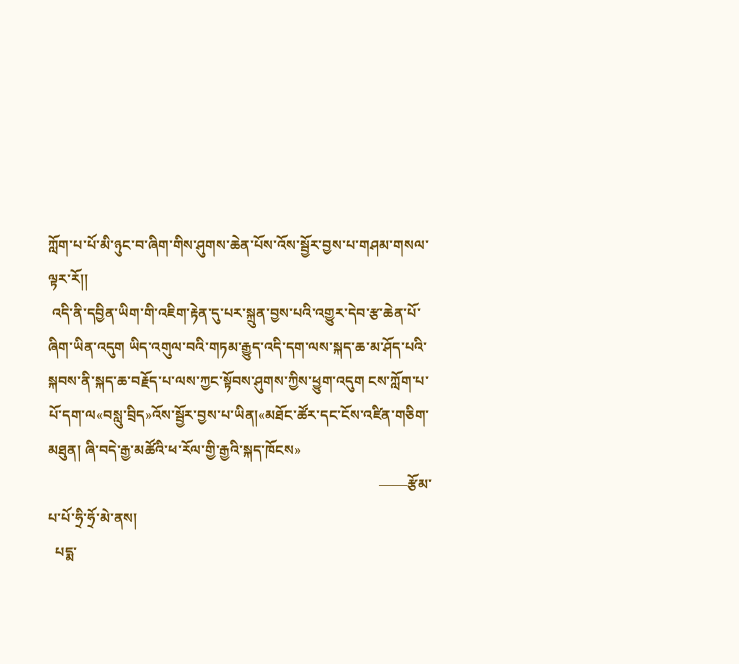ཀློག་པ་པོ་མི་ཉུང་བ་ཞིག་གིས་ཤུགས་ཆེན་པོས་འོས་སྦྱོར་བྱས་པ་གཤམ་གསལ་ལྟར་རོ།།
 འདི་ནི་དབྱིན་ཡིག་གི་འཇིག་རྟེན་དུ་པར་སྐྲུན་བྱས་པའི་འགྱུར་དེབ་རྩ་ཆེན་པོ་ཞིག་ཡིན་འདུག ཡིད་འགུལ་བའི་གཏམ་རྒྱུད་འདི་དག་ལས་སྐད་ཆ་མ་ཤོད་པའི་སྐབས་ནི་སྐད་ཆ་བརྗོད་པ་ལས་ཀྱང་སྟོབས་ཤུགས་ཀྱིས་ཕྱུག་འདུག ངས་ཀློག་པ་པོ་དག་ལ«བསླུ་བྲིད»འོས་སྦྱོར་བྱས་པ་ཡིན།«མཐོང་ཚོར་དང་ངོས་འཛིན་གཅིག་མཐུན། ཞི་བདེ་རྒྱ་མཚོའི་ཕ་རོལ་གྱི་རྒྱའི་སྐད་ཁོངས»
                                                                                           ——རྩོམ་པ་པོ་ཧྲི་ཧྲོ་མེ་ནས།
  པདྨ་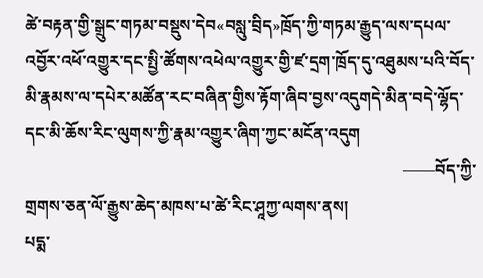ཚེ་བརྟན་གྱི་སྒྲུང་གཏམ་བསྡུས་དེབ«བསླུ་བྲིད»ཁྲོད་ཀྱི་གཏམ་རྒྱུད་ལས་དཔལ་འབྱོར་འཕོ་འགྱུར་དང་སྤྱི་ཚོགས་འཕེལ་འགྱུར་གྱི་ཛ་དྲག་ཁྲོད་དུ་འཐུམས་པའི་བོད་མི་རྣམས་ལ་དཔེར་མཚོན་རང་བཞིན་གྱིས་རྟོག་ཞིབ་བྱས་འདུགདེ་མིན་བདེ་ལྷོད་དང་མི་ཆོས་རིང་ལུགས་ཀྱི་རྣམ་འགྱུར་ཞིག་ཀྱང་མངོན་འདུག
                                                                                           ——བོད་ཀྱི་གྲགས་ཅན་ལོ་རྒྱུས་ཆེད་མཁས་པ་ཚེ་རིང་ཤཱཀྱ་ལགས་ནས།
པདྨ་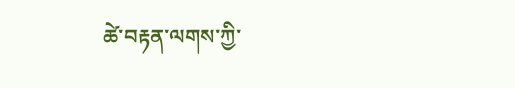ཚེ་བརྟན་ལགས་ཀྱི་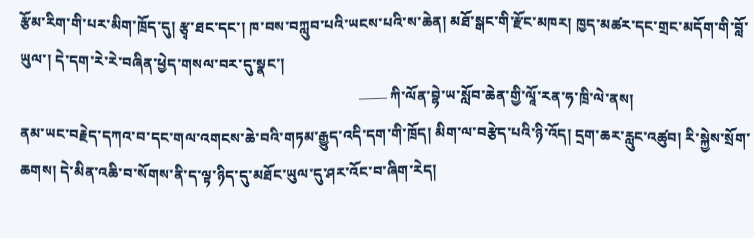རྩོམ་རིག་གི་པར་མིག་ཁྲོད་དུ། རྩྭ་ཐང་དང་། ཁ་བས་བཀླུབ་པའི་ཡངས་པའི་ས་ཆེན། མཐོ་སྒང་གི་རྫོང་མཁར། ཁྱད་མཚར་དང་གྲང་མདོག་གི་བློ་ཡུལ་། དེ་དག་རེ་རེ་བཞིན་ཕྱེད་གསལ་བར་དུ་སྣང་།
                                                                                             —— ཀི་ལོན་བྷེ་ཡ་སློབ་ཆེན་གྱི་ལཱོ་རན་ཧ་ཁྲི་ལེ་ནས།
ནམ་ཡང་བརྗེད་དཀའ་བ་དང་གལ་འགངས་ཆེ་བའི་གཏམ་རྒྱུད་འདི་དག་གི་ཁྲོད། མིག་ལ་བརྩེད་པའི་ཉི་འོད། དྲག་ཆར་རླུང་འཚུབ། རི་སྐྱེས་སྲོག་ཆགས། དེ་མིན་འཆི་བ་སོགས་ནི་ད་ལྟ་ཉིད་དུ་མཐོང་ཡུལ་དུ་ཤར་འོང་བ་ཞིག་རེད།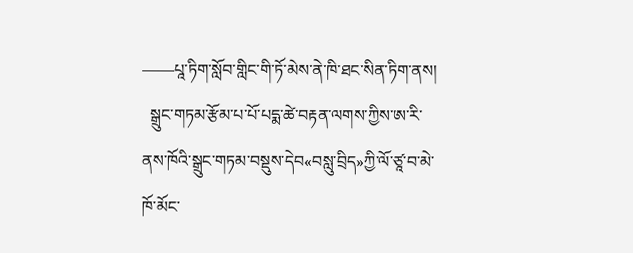——པཱ་ཏིག་སློབ་གླིང་གི་ཏོ་མེས་ནེ་ཁི་ཐང་སིན་ཏིག་ནས།
  སྒྲུང་གཏམ་རྩོམ་པ་པོ་པདྨ་ཚེ་བརྟན་ལགས་ཀྱིས་ཨ་རི་ནས་ཁོའི་སྒྲུང་གཏམ་བསྡུས་དེབ«བསླུ་བྲིད»ཀྱི་ལོ་ཙཱ་བ་མེ་ཁོ་མོང་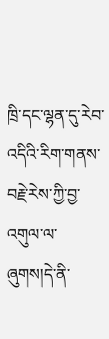ཁྲི་དང་ལྷན་དུ་རེབ་འདིའི་རིག་གནས་བརྗེ་རེས་ཀྱི་བྱ་འགུལ་ལ་ཞུགས།དེ་ནི་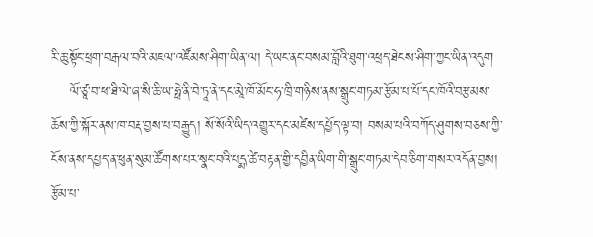རི་ཆུ་སྟོང་ཕྲག་བརྒལ་བའི་མཇལ་འཛོམས་ཤིག་ཡིན་ལ། དེ་ཡང་ནང་བསམ་བློའི་ཐུག་འཕྲད་ཐེངས་ཤིག་ཀྱང་ཡིན་འདུག
    ལོ་ཙཱ་བ་ཕ་ཐི་ལེ་ཞ་སི་ཆི་ཡ་ཧྥེ་ནི་བེ་ཏཱ་ནེ་དང་མཱེ་ཁོ་མོང་ཧ་ཁྲི་གཉིས་ནས་སྒྲུང་གཏམ་རྩོམ་པ་པོ་དང་ཁོའི་བརྩམས་ཆོས་ཀྱི་སྐོར་ནས་ཁ་བརྡ་བྱས་པ་བརྒྱུད། སོ་སོའི་ཡིད་འགྱུར་དང་མཛེས་དཔྱོད་ལྟ་བ། བསམ་པའི་བཀོད་ཤུགས་བཅས་ཀྱི་ངོས་ནས་དཔྱད་ན་ཕུན་སུམ་ཚོགས་པར་སྣང་བའི་པདྨ་ཚེ་བརྟན་གྱི་དབྱིན་ཡིག་གི་སྒྲུང་གཏམ་དེབ་ཅིག་གསར་འདོན་བྱས། རྩོམ་པ་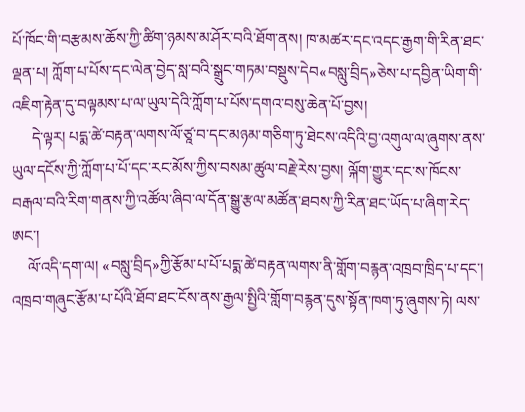པོ་ཁོང་གི་བརྩམས་ཆོས་ཀྱི་ཚིག་ཉམས་མ་ཤོར་བའི་ཐོག་ནས། ཁ་མཚར་དང་འདང་རྒྱག་གི་རིན་ཐང་ལྡན་པ། ཀློག་པ་པོས་དང་ལེན་བྱེད་སླ་བའི་སྒྲུང་གཏམ་བསྡུས་དེབ«བསླུ་བྲིད»ཅེས་པ་དབྱིན་ཡིག་གི་འཇིག་རྟེན་དུ་བལྟམས་པ་ལ་ཡུལ་དེའི་ཀློག་པ་པོས་དགའ་བསུ་ཆེན་པོ་བྱས།
     དེ་ལྟར། པདྨ་ཚེ་བརྟན་ལགས་ལོ་ཙཱ་བ་དང་མཉམ་གཅིག་ཏུ་ཐེངས་འདིའི་བྱ་འགུལ་ལ་ཞུགས་ནས་ཡུལ་དངོས་ཀྱི་ཀློག་པ་པོ་དང་རང་མོས་ཀྱིས་བསམ་ཚུལ་བརྗེ་རེས་བྱས། ལྐོག་གྱུར་དང་ས་ཁོངས་བརྒལ་བའི་རིག་གནས་ཀྱི་འཚོལ་ཞིབ་ལ་དོན་སྒྱུ་རྩལ་མཚོན་ཐབས་ཀྱི་རིན་ཐང་ཡོད་པ་ཞིག་རེད་ཨང་།
    ལོ་འདི་དག་ལ། «བསླུ་བྲིད»ཀྱི་རྩོམ་པ་པོ་པདྨ་ཚེ་བརྟན་ལགས་ནི་གློག་བརྙན་འཁྲབ་ཁྲིད་པ་དང་། འཁྲབ་གཞུང་རྩོམ་པ་པོའི་ཐོབ་ཐང་ངོས་ནས་རྒྱལ་སྤྱིའི་གློག་བརྙན་དུས་སྟོན་ཁག་ཏུ་ཞུགས་ཏེ། ལས་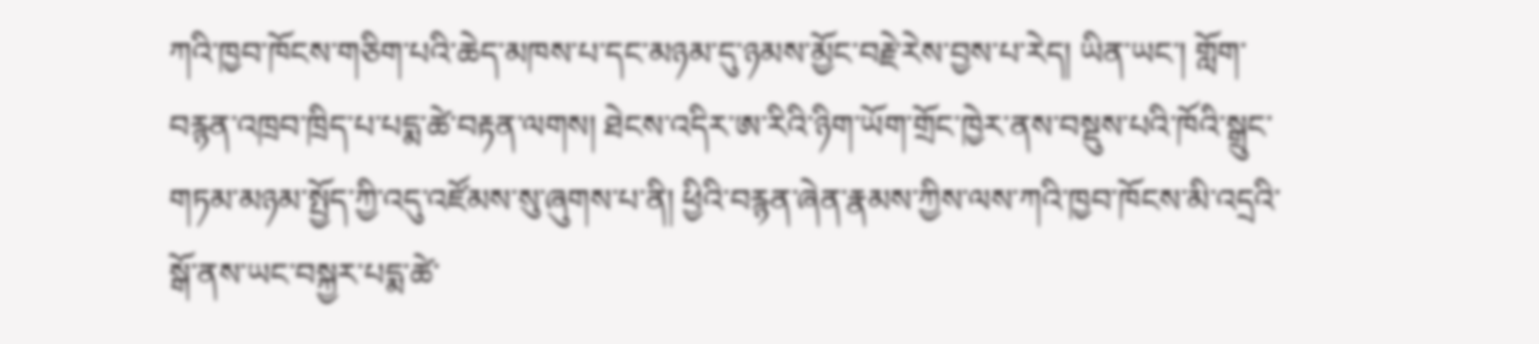ཀའི་ཁྱབ་ཁོངས་གཅིག་པའི་ཆེད་མཁས་པ་དང་མཉམ་དུ་ཉམས་མྱོང་བརྗེ་རེས་བྱས་པ་རེད། ཡིན་ཡང་། གློག་བརྙན་འཁྲབ་ཁྲིད་པ་པདྨ་ཚེ་བརྟན་ལགས། ཐེངས་འདིར་ཨ་རིའི་ཉིག་ཡོག་གྲོང་ཁྱེར་ནས་བསྡུས་པའི་ཁོའི་སྒྲུང་གཏམ་མཉམ་སྤྱོད་ཀྱི་འདུ་འཛོམས་སུ་ཞུགས་པ་ནི། ཕྱིའི་བརྙན་ཞེན་རྣམས་ཀྱིས་ལས་ཀའི་ཁྱབ་ཁོངས་མི་འདྲའི་སྒོ་ནས་ཡང་བསྐྱར་པདྨ་ཚེ་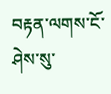བརྟན་ལགས་ངོ་ཤེས་སུ་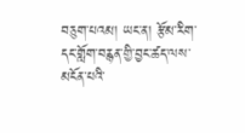བཅུག་པའམ། ཡང་ན། རྩོམ་རིག་དང་གློག་བརྙན་གྱི་བྱང་ཚད་ལས་མངོན་པའི་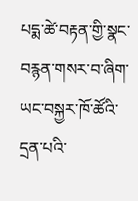པདྨ་ཚེ་བརྟན་གྱི་སྣང་བརྙན་གསར་བ་ཞིག་ཡང་བསྐྱར་ཁོ་ཚོའི་དྲན་པའི་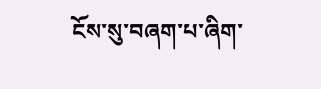ངོས་སུ་བཞག་པ་ཞིག་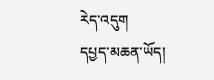རེད་འདུག
དཔྱད་མཆན་ཡོད།